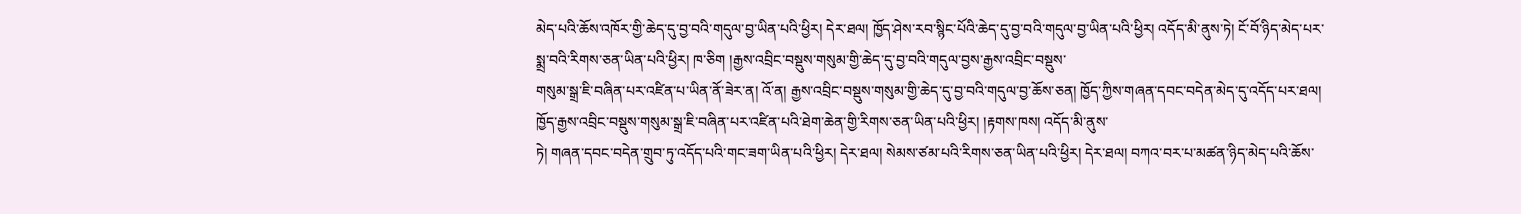མེད་པའི་ཆོས་འཁོར་གྱི་ཆེད་དུ་བྱ་བའི་གདུལ་བྱ་ཡིན་པའི་ཕྱིར། དེར་ཐལ། ཁྱོད་ཤེས་རབ་སྙིང་པོའི་ཆེད་དུ་བྱ་བའི་གདུལ་བྱ་ཡིན་པའི་ཕྱིར། འདོད་མི་ནུས་ཏེ། ངོ་བོ་ཉིད་མེད་པར་སྨྲ་བའི་རིགས་ཅན་ཡིན་པའི་ཕྱིར། ཁ་ཅིག །རྒྱས་འབྲིང་བསྡུས་གསུམ་གྱི་ཆེད་དུ་བྱ་བའི་གདུལ་བྱས་རྒྱས་འབྲིང་བསྡུས་
གསུམ་སྒྲ་ཇི་བཞིན་པར་འཛིན་པ་ཡིན་ནོ་ཟེར་ན། འོ་ན། རྒྱས་འབྲིང་བསྡུས་གསུམ་གྱི་ཆེད་དུ་བྱ་བའི་གདུལ་བྱ་ཆོས་ཅན། ཁྱོད་ཀྱིས་གཞན་དབང་བདེན་མེད་དུ་འདོད་པར་ཐལ། ཁྱོད་རྒྱས་འབྲིང་བསྡུས་གསུམ་སྒྲ་ཇི་བཞིན་པར་འཛིན་པའི་ཐེག་ཆེན་གྱི་རིགས་ཅན་ཡིན་པའི་ཕྱིར། །རྟགས་ཁས། འདོད་མི་ནུས་
ཏེ། གཞན་དབང་བདེན་གྲུབ་ཏུ་འདོད་པའི་གང་ཟག་ཡིན་པའི་ཕྱིར། དེར་ཐལ། སེམས་ཙམ་པའི་རིགས་ཅན་ཡིན་པའི་ཕྱིར། དེར་ཐལ། བཀའ་བར་པ་མཚན་ཉིད་མེད་པའི་ཆོས་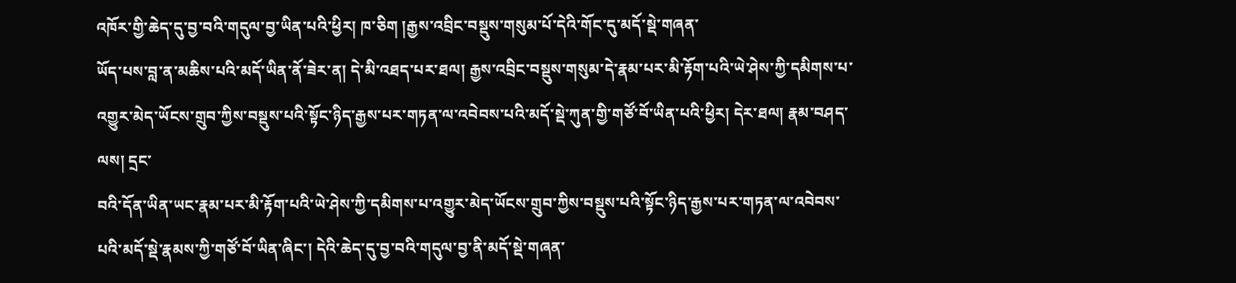འཁོར་གྱི་ཆེད་དུ་བྱ་བའི་གདུལ་བྱ་ཡིན་པའི་ཕྱིར། ཁ་ཅིག །རྒྱས་འབྲིང་བསྡུས་གསུམ་པོ་དེའི་གོང་དུ་མདོ་སྡེ་གཞན་
ཡོད་པས་བླ་ན་མཆིས་པའི་མདོ་ཡིན་ནོ་ཟེར་ན། དེ་མི་འཐད་པར་ཐལ། རྒྱས་འབྲིང་བསྡུས་གསུམ་དེ་རྣམ་པར་མི་རྟོག་པའི་ཡེ་ཤེས་ཀྱི་དམིགས་པ་འགྱུར་མེད་ཡོངས་གྲུབ་ཀྱིས་བསྡུས་པའི་སྟོང་ཉིད་རྒྱས་པར་གཏན་ལ་འབེབས་པའི་མདོ་སྡེ་ཀུན་གྱི་གཙོ་བོ་ཡིན་པའི་ཕྱིར། དེར་ཐལ། རྣམ་བཤད་ལས། དྲང་
བའི་དོན་ཡིན་ཡང་རྣམ་པར་མི་རྟོག་པའི་ཡེ་ཤེས་ཀྱི་དམིགས་པ་འགྱུར་མེད་ཡོངས་གྲུབ་ཀྱིས་བསྡུས་པའི་སྟོང་ཉིད་རྒྱས་པར་གཏན་ལ་འབེབས་པའི་མདོ་སྡེ་རྣམས་ཀྱི་གཙོ་བོ་ཡིན་ཞིང་། དེའི་ཆེད་དུ་བྱ་བའི་གདུལ་བྱ་ནི་མདོ་སྡེ་གཞན་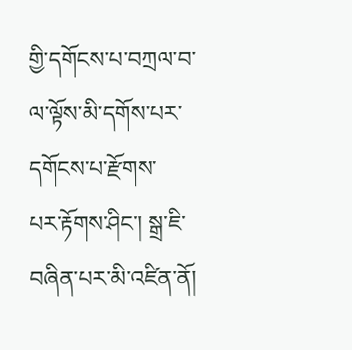གྱི་དགོངས་པ་བཀྲལ་བ་ལ་ལྟོས་མི་དགོས་པར་དགོངས་པ་རྫོགས་
པར་རྟོགས་ཤིང་། སྒྲ་ཇི་བཞིན་པར་མི་འཛིན་ནོ།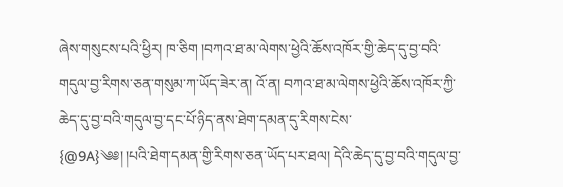ཞེས་གསུངས་པའི་ཕྱིར། ཁ་ཅིག །བཀའ་ཐ་མ་ལེགས་ཕྱེའི་ཆོས་འཁོར་གྱི་ཆེད་དུ་བྱ་བའི་གདུལ་བྱ་རིགས་ཅན་གསུམ་ཀ་ཡོད་ཟེར་ན། འོ་ན། བཀའ་ཐ་མ་ལེགས་ཕྱེའི་ཆོས་འཁོར་ཀྱི་ཆེད་དུ་བྱ་བའི་གདུལ་བྱ་དང་པོ་ཉིད་ནས་ཐེག་དམན་དུ་རིགས་ངེས་
{@9A}༄༅། །པའི་ཐེག་དམན་གྱི་རིགས་ཅན་ཡོད་པར་ཐལ། དེའི་ཆེད་དུ་བྱ་བའི་གདུལ་བྱ་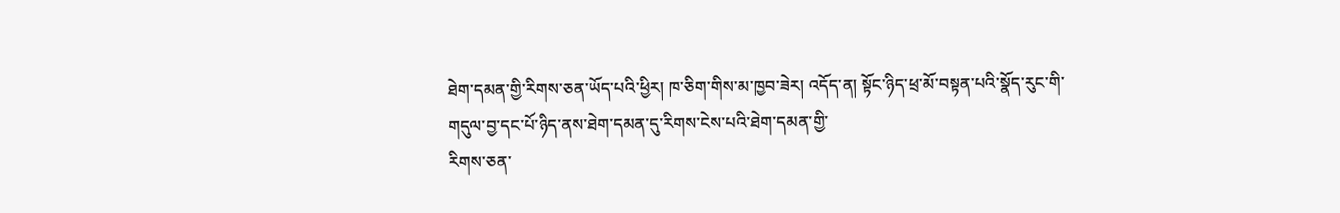ཐེག་དམན་གྱི་རིགས་ཅན་ཡོད་པའི་ཕྱིར། ཁ་ཅིག་གིས་མ་ཁྱབ་ཟེར། འདོད་ན། སྟོང་ཉིད་ཕྲ་མོ་བསྟན་པའི་སྣོད་རུང་གི་གདུལ་བྱ་དང་པོ་ཉིད་ནས་ཐེག་དམན་དུ་རིགས་ངེས་པའི་ཐེག་དམན་གྱི་
རིགས་ཅན་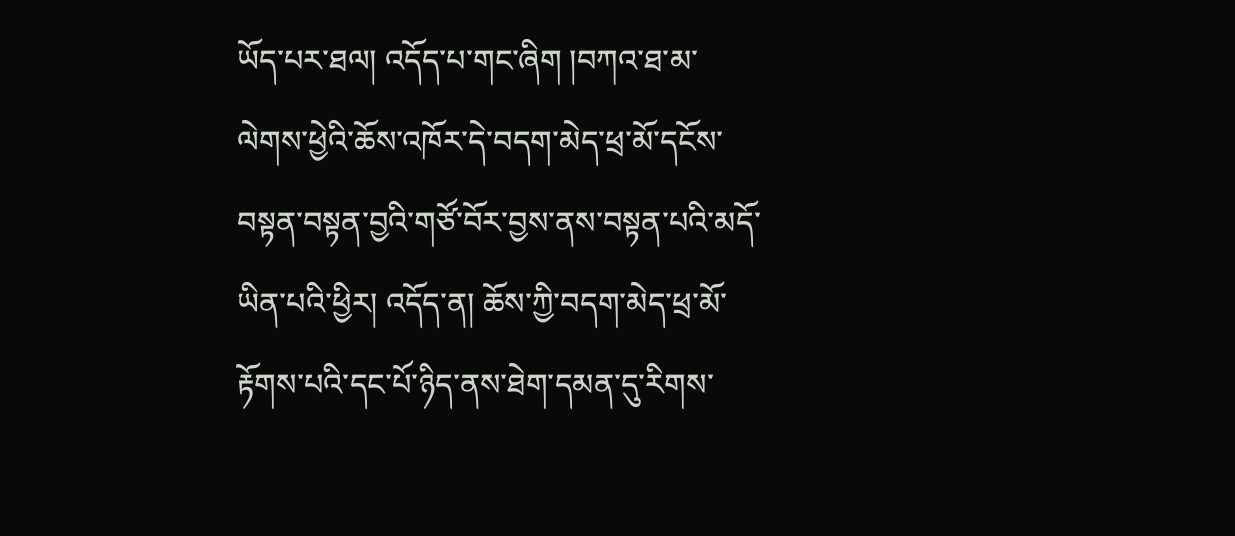ཡོད་པར་ཐལ། འདོད་པ་གང་ཞིག །བཀའ་ཐ་མ་ལེགས་ཕྱེའི་ཆོས་འཁོར་དེ་བདག་མེད་ཕྲ་མོ་དངོས་བསྟན་བསྟན་བྱའི་གཙོ་བོར་བྱས་ནས་བསྟན་པའི་མདོ་ཡིན་པའི་ཕྱིར། འདོད་ན། ཆོས་ཀྱི་བདག་མེད་ཕྲ་མོ་རྟོགས་པའི་དང་པོ་ཉིད་ནས་ཐེག་དམན་དུ་རིགས་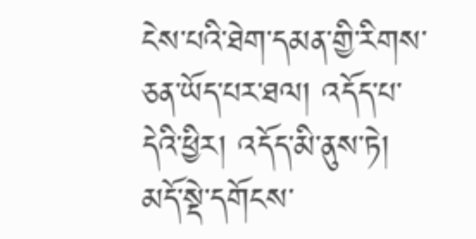ངེས་པའི་ཐེག་དམན་གྱི་རིགས་
ཅན་ཡོད་པར་ཐལ། འདོད་པ་དེའི་ཕྱིར། འདོད་མི་ནུས་ཏེ། མདོ་སྡེ་དགོངས་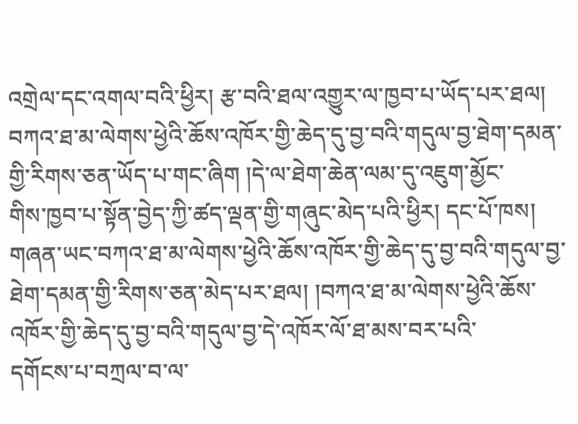འགྲེལ་དང་འགལ་བའི་ཕྱིར། རྩ་བའི་ཐལ་འགྱུར་ལ་ཁྱབ་པ་ཡོད་པར་ཐལ། བཀའ་ཐ་མ་ལེགས་ཕྱེའི་ཆོས་འཁོར་གྱི་ཆེད་དུ་བྱ་བའི་གདུལ་བྱ་ཐེག་དམན་གྱི་རིགས་ཅན་ཡོད་པ་གང་ཞིག །དེ་ལ་ཐེག་ཆེན་ལམ་དུ་འཇུག་མྱོང་
གིས་ཁྱབ་པ་སྟོན་བྱེད་ཀྱི་ཚད་ལྡན་གྱི་གཞུང་མེད་པའི་ཕྱིར། དང་པོ་ཁས། གཞན་ཡང་བཀའ་ཐ་མ་ལེགས་ཕྱེའི་ཆོས་འཁོར་གྱི་ཆེད་དུ་བྱ་བའི་གདུལ་བྱ་ཐེག་དམན་གྱི་རིགས་ཅན་མེད་པར་ཐལ། །བཀའ་ཐ་མ་ལེགས་ཕྱེའི་ཆོས་འཁོར་གྱི་ཆེད་དུ་བྱ་བའི་གདུལ་བྱ་དེ་འཁོར་ལོ་ཐ་མས་བར་པའི་
དགོངས་པ་བཀྲལ་བ་ལ་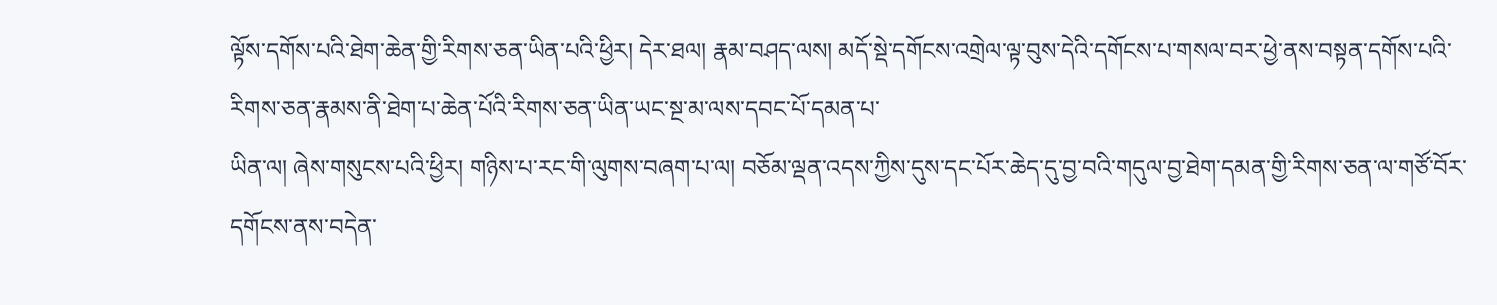ལྟོས་དགོས་པའི་ཐེག་ཆེན་གྱི་རིགས་ཅན་ཡིན་པའི་ཕྱིར། དེར་ཐལ། རྣམ་བཤད་ལས། མདོ་སྡེ་དགོངས་འགྲེལ་ལྟ་བུས་དེའི་དགོངས་པ་གསལ་བར་ཕྱེ་ནས་བསྟན་དགོས་པའི་རིགས་ཅན་རྣམས་ནི་ཐེག་པ་ཆེན་པོའི་རིགས་ཅན་ཡིན་ཡང་སྔ་མ་ལས་དབང་པོ་དམན་པ་
ཡིན་ལ། ཞེས་གསུངས་པའི་ཕྱིར། གཉིས་པ་རང་གི་ལུགས་བཞག་པ་ལ། བཅོམ་ལྡན་འདས་ཀྱིས་དུས་དང་པོར་ཆེད་དུ་བྱ་བའི་གདུལ་བྱ་ཐེག་དམན་གྱི་རིགས་ཅན་ལ་གཙོ་བོར་དགོངས་ནས་བདེན་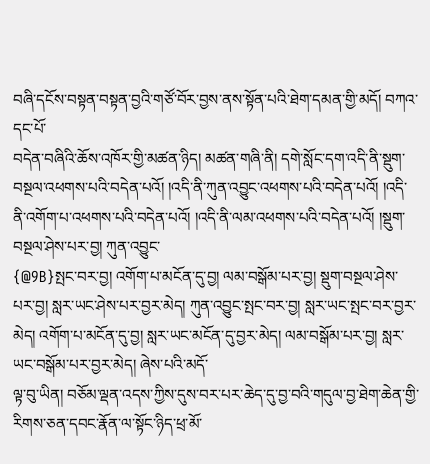བཞི་དངོས་བསྟན་བསྟན་བྱའི་གཙོ་བོར་བྱས་ནས་སྟོན་པའི་ཐེག་དམན་གྱི་མདོ། བཀའ་དང་པོ་
བདེན་བཞིའི་ཆོས་འཁོར་གྱི་མཚན་ཉིད། མཚན་གཞི་ནི། དགེ་སློང་དག་འདི་ནི་སྡུག་བསྔལ་འཕགས་པའི་བདེན་པའོ། །འདི་ནི་ཀུན་འབྱུང་འཕགས་པའི་བདེན་པའོ། །འདི་ནི་འགོག་པ་འཕགས་པའི་བདེན་པའོ། །འདི་ནི་ལམ་འཕགས་པའི་བདེན་པའོ། །སྡུག་བསྔལ་ཤེས་པར་བྱ། ཀུན་འབྱུང་
{@9B}སྤང་བར་བྱ། འགོག་པ་མངོན་དུ་བྱ། ལམ་བསྒོམ་པར་བྱ། སྡུག་བསྔལ་ཤེས་པར་བྱ། སླར་ཡང་ཤེས་པར་བྱར་མེད། ཀུན་འབྱུང་སྤང་བར་བྱ། སླར་ཡང་སྤང་བར་བྱར་མེད། འགོག་པ་མངོན་དུ་བྱ། སླར་ཡང་མངོན་དུ་བྱར་མེད། ལམ་བསྒོམ་པར་བྱ། སླར་ཡང་བསྒོམ་པར་བྱར་མེད། ཞེས་པའི་མདོ་
ལྟ་བུ་ཡིན། བཅོམ་ལྡན་འདས་ཀྱིས་དུས་བར་པར་ཆེད་དུ་བྱ་བའི་གདུལ་བྱ་ཐེག་ཆེན་གྱི་རིགས་ཅན་དབང་རྣོན་ལ་སྟོང་ཉིད་ཕྲ་མོ་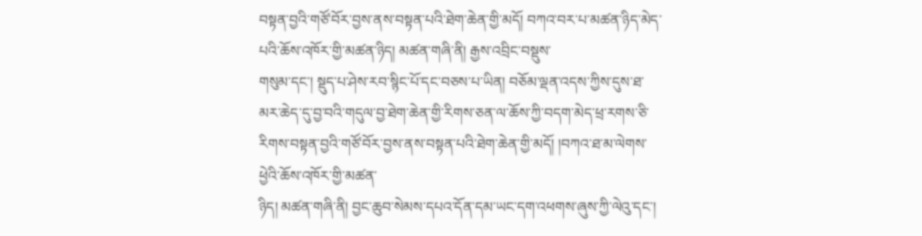བསྟན་བྱའི་གཙོ་བོར་བྱས་ནས་བསྟན་པའི་ཐེག་ཆེན་གྱི་མདོ། བཀའ་བར་པ་མཚན་ཉིད་མེད་པའི་ཆོས་འཁོར་གྱི་མཚན་ཉིད། མཚན་གཞི་ནི། རྒྱས་འབྲིང་བསྡུས་
གསུམ་དང་། སྡུད་པ་ཤེས་རབ་སྙིང་པོ་དང་བཅས་པ་ཡིན། བཅོམ་ལྡན་འདས་ཀྱིས་དུས་ཐ་མར་ཆེད་དུ་བྱ་བའི་གདུལ་བྱ་ཐེག་ཆེན་གྱི་རིགས་ཅན་ལ་ཆོས་ཀྱི་བདག་མེད་ཕྲ་རགས་ཅི་རིགས་བསྟན་བྱའི་གཙོ་བོར་བྱས་ནས་བསྟན་པའི་ཐེག་ཆེན་གྱི་མདོ། །བཀའ་ཐ་མ་ལེགས་ཕྱེའི་ཆོས་འཁོར་གྱི་མཚན་
ཉིད། མཚན་གཞི་ནི། བྱང་ཆུབ་སེམས་དཔའ་དོན་དམ་ཡང་དག་འཕགས་ཞུས་ཀྱི་ལེའུ་དང་།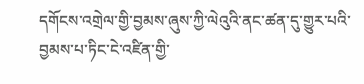དགོངས་འགྲེལ་གྱི་བྱམས་ཞུས་ཀྱི་ལེའུའི་ནང་ཚན་དུ་གྱུར་པའི་བྱམས་པ་ཏིང་ངེ་འཛིན་གྱི་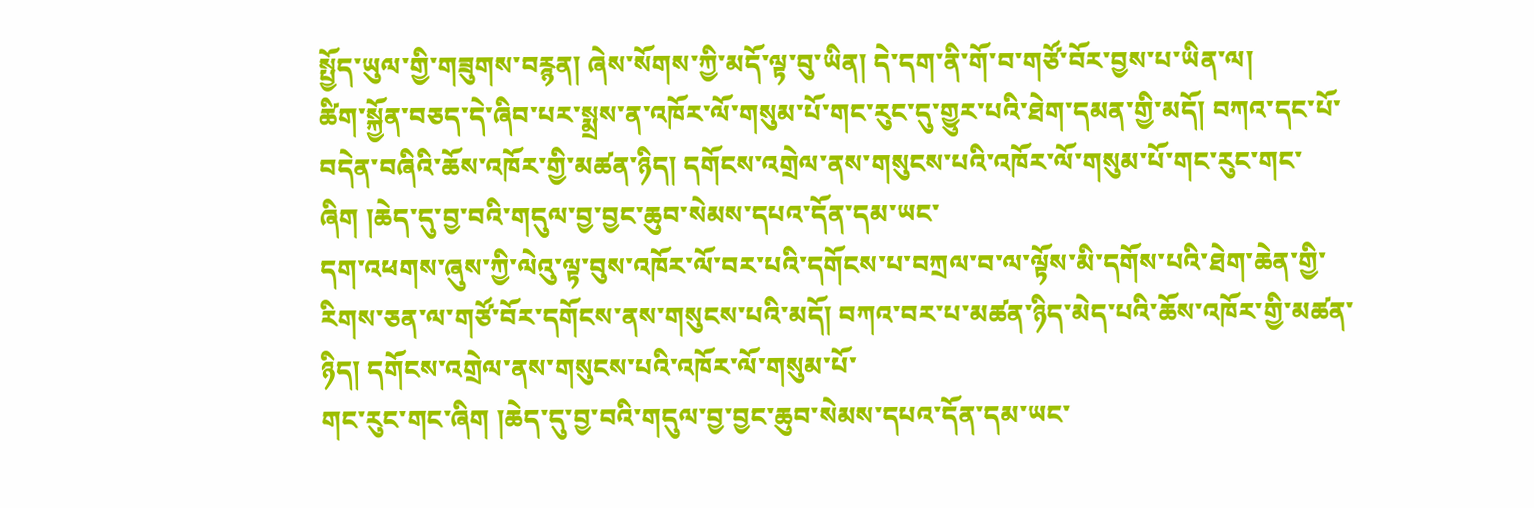སྤྱོད་ཡུལ་གྱི་གཟུགས་བརྙན། ཞེས་སོགས་ཀྱི་མདོ་ལྟ་བུ་ཡིན། དེ་དག་ནི་གོ་བ་གཙོ་བོར་བྱས་པ་ཡིན་ལ།
ཚིག་སྐྱོན་བཅད་དེ་ཞིབ་པར་སྨྲས་ན་འཁོར་ལོ་གསུམ་པོ་གང་རུང་དུ་གྱུར་པའི་ཐེག་དམན་གྱི་མདོ། བཀའ་དང་པོ་བདེན་བཞིའི་ཆོས་འཁོར་གྱི་མཚན་ཉིད། དགོངས་འགྲེལ་ནས་གསུངས་པའི་འཁོར་ལོ་གསུམ་པོ་གང་རུང་གང་ཞིག །ཆེད་དུ་བྱ་བའི་གདུལ་བྱ་བྱང་ཆུབ་སེམས་དཔའ་དོན་དམ་ཡང་
དག་འཕགས་ཞུས་ཀྱི་ལེའུ་ལྟ་བུས་འཁོར་ལོ་བར་པའི་དགོངས་པ་བཀྲལ་བ་ལ་ལྟོས་མི་དགོས་པའི་ཐེག་ཆེན་གྱི་རིགས་ཅན་ལ་གཙོ་བོར་དགོངས་ནས་གསུངས་པའི་མདོ། བཀའ་བར་པ་མཚན་ཉིད་མེད་པའི་ཆོས་འཁོར་གྱི་མཚན་ཉིད། དགོངས་འགྲེལ་ནས་གསུངས་པའི་འཁོར་ལོ་གསུམ་པོ་
གང་རུང་གང་ཞིག །ཆེད་དུ་བྱ་བའི་གདུལ་བྱ་བྱང་ཆུབ་སེམས་དཔའ་དོན་དམ་ཡང་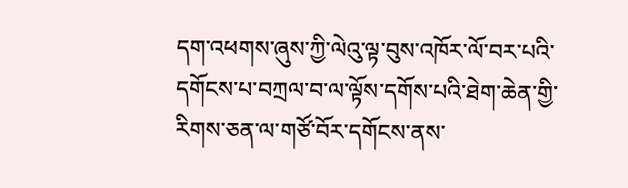དག་འཕགས་ཞུས་ཀྱི་ལེའུ་ལྟ་བུས་འཁོར་ལོ་བར་པའི་དགོངས་པ་བཀྲལ་བ་ལ་ལྟོས་དགོས་པའི་ཐེག་ཆེན་གྱི་རིགས་ཅན་ལ་གཙོ་བོར་དགོངས་ནས་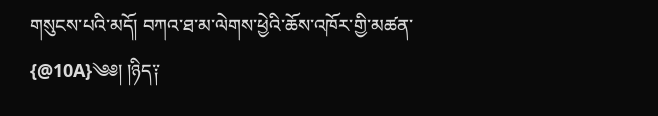གསུངས་པའི་མདོ། བཀའ་ཐ་མ་ལེགས་ཕྱེའི་ཆོས་འཁོར་གྱི་མཚན་
{@10A}༄༅། །ཉིད༑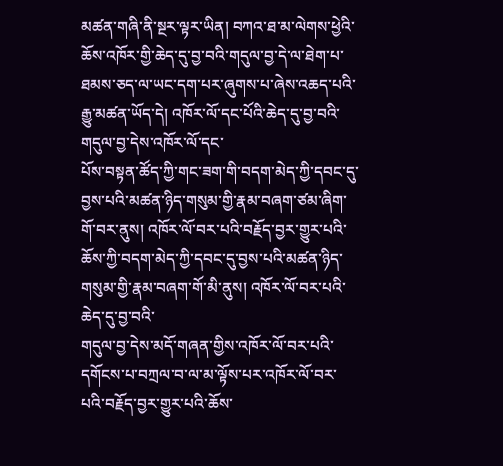མཚན་གཞི་ནི་སྔར་ལྟར་ཡིན། བཀའ་ཐ་མ་ལེགས་ཕྱེའི་ཆོས་འཁོར་གྱི་ཆེད་དུ་བྱ་བའི་གདུལ་བྱ་དེ་ལ་ཐེག་པ་ཐམས་ཅད་ལ་ཡང་དག་པར་ཞུགས་པ་ཞེས་འཆད་པའི་རྒྱུ་མཚན་ཡོད་དེ། འཁོར་ལོ་དང་པོའི་ཆེད་དུ་བྱ་བའི་གདུལ་བྱ་དེས་འཁོར་ལོ་དང་
པོས་བསྟན་ཚོད་ཀྱི་གང་ཟག་གི་བདག་མེད་ཀྱི་དབང་དུ་བྱས་པའི་མཚན་ཉིད་གསུམ་གྱི་རྣམ་བཞག་ཙམ་ཞིག་གོ་བར་ནུས། འཁོར་ལོ་བར་པའི་བརྗོད་བྱར་གྱུར་པའི་ཆོས་ཀྱི་བདག་མེད་ཀྱི་དབང་དུ་བྱས་པའི་མཚན་ཉིད་གསུམ་གྱི་རྣམ་བཞག་གོ་མི་ནུས། འཁོར་ལོ་བར་པའི་ཆེད་དུ་བྱ་བའི་
གདུལ་བྱ་དེས་མདོ་གཞན་གྱིས་འཁོར་ལོ་བར་པའི་དགོངས་པ་བཀྲལ་བ་ལ་མ་ལྟོས་པར་འཁོར་ལོ་བར་པའི་བརྗོད་བྱར་གྱུར་པའི་ཆོས་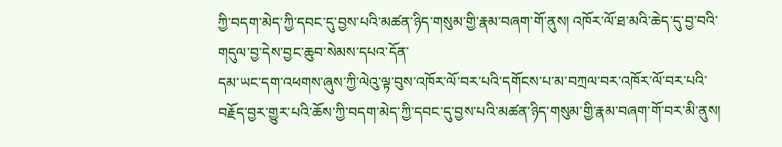ཀྱི་བདག་མེད་ཀྱི་དབང་དུ་བྱས་པའི་མཚན་ཉིད་གསུམ་གྱི་རྣམ་བཞག་གོ་ནུས། འཁོར་ལོ་ཐ་མའི་ཆེད་དུ་བྱ་བའི་གདུལ་བྱ་དེས་བྱང་ཆུབ་སེམས་དཔའ་དོན་
དམ་ཡང་དག་འཕགས་ཞུས་ཀྱི་ལེའུ་ལྟ་བུས་འཁོར་ལོ་བར་པའི་དགོངས་པ་མ་བཀྲལ་བར་འཁོར་ལོ་བར་པའི་བརྗོད་བྱར་གྱུར་པའི་ཆོས་ཀྱི་བདག་མེད་ཀྱི་དབང་དུ་བྱས་པའི་མཚན་ཉིད་གསུམ་གྱི་རྣམ་བཞག་གོ་བར་མི་ནུས།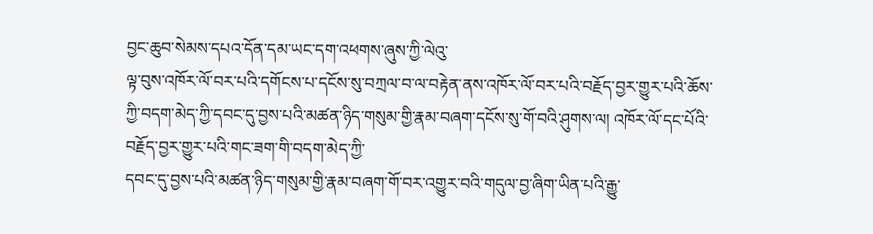བྱང་ཆུབ་སེམས་དཔའ་དོན་དམ་ཡང་དག་འཕགས་ཞུས་ཀྱི་ལེའུ་
ལྟ་བུས་འཁོར་ལོ་བར་པའི་དགོངས་པ་དངོས་སུ་བཀྲལ་བ་ལ་བརྟེན་ནས་འཁོར་ལོ་བར་པའི་བརྗོད་བྱར་གྱུར་པའི་ཆོས་ཀྱི་བདག་མེད་ཀྱི་དབང་དུ་བྱས་པའི་མཚན་ཉིད་གསུམ་གྱི་རྣམ་བཞག་དངོས་སུ་གོ་བའི་ཤུགས་ལ། འཁོར་ལོ་དང་པོའི་བརྗོད་བྱར་གྱུར་པའི་གང་ཟག་གི་བདག་མེད་ཀྱི་
དབང་དུ་བྱས་པའི་མཚན་ཉིད་གསུམ་གྱི་རྣམ་བཞག་གོ་བར་འགྱུར་བའི་གདུལ་བྱ་ཞིག་ཡིན་པའི་རྒྱུ་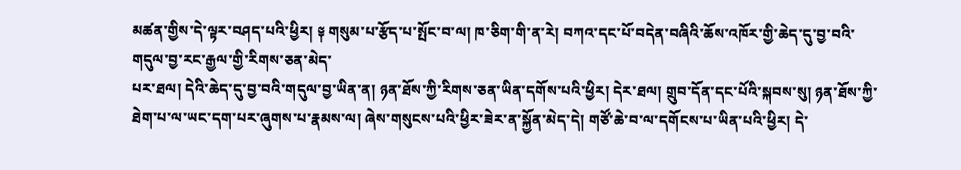མཚན་གྱིས་དེ་ལྟར་བཤད་པའི་ཕྱིར། ༈ གསུམ་པ་རྩོད་པ་སྤོང་བ་ལ། ཁ་ཅིག་གི་ན་རེ། བཀའ་དང་པོ་བདེན་བཞིའི་ཆོས་འཁོར་གྱི་ཆེད་དུ་བྱ་བའི་གདུལ་བྱ་རང་རྒྱལ་གྱི་རིགས་ཅན་མེད་
པར་ཐལ། དེའི་ཆེད་དུ་བྱ་བའི་གདུལ་བྱ་ཡིན་ན། ཉན་ཐོས་ཀྱི་རིགས་ཅན་ཡིན་དགོས་པའི་ཕྱིར། དེར་ཐལ། གྲུབ་དོན་དང་པོའི་སྐབས་སུ། ཉན་ཐོས་ཀྱི་ཐེག་པ་ལ་ཡང་དག་པར་ཞུགས་པ་རྣམས་ལ། ཞེས་གསུངས་པའི་ཕྱིར་ཟེར་ན་སྐྱོན་མེད་དེ། གཙོ་ཆེ་བ་ལ་དགོངས་པ་ཡིན་པའི་ཕྱིར། དེ་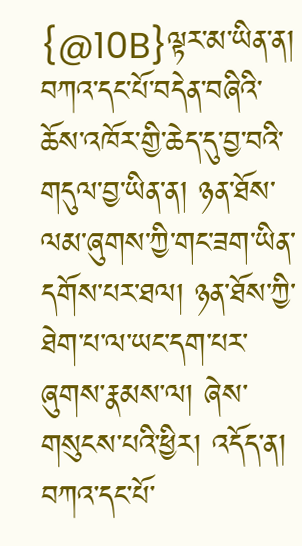{@10B}ལྟར་མ་ཡིན་ན། བཀའ་དང་པོ་བདེན་བཞིའི་ཆོས་འཁོར་གྱི་ཆེད་དུ་བྱ་བའི་གདུལ་བྱ་ཡིན་ན། ཉན་ཐོས་ལམ་ཞུགས་ཀྱི་གང་ཟག་ཡིན་དགོས་པར་ཐལ། ཉན་ཐོས་ཀྱི་ཐེག་པ་ལ་ཡང་དག་པར་ཞུགས་རྣམས་ལ། ཞེས་གསུངས་པའི་ཕྱིར། འདོད་ན། བཀའ་དང་པོ་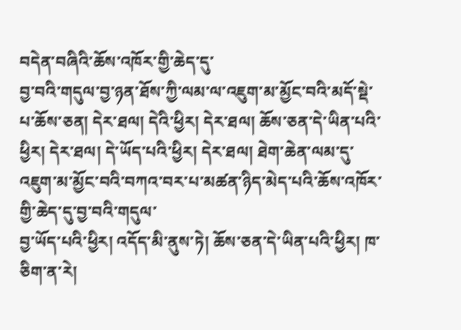བདེན་བཞིའི་ཆོས་འཁོར་གྱི་ཆེད་དུ་
བྱ་བའི་གདུལ་བྱ་ཉན་ཐོས་ཀྱི་ལམ་ལ་འཇུག་མ་མྱོང་བའི་མདོ་སྡེ་པ་ཆོས་ཅན། དེར་ཐལ། དེའི་ཕྱིར། དེར་ཐལ། ཆོས་ཅན་དེ་ཡིན་པའི་ཕྱིར། དེར་ཐལ། དེ་ཡོད་པའི་ཕྱིར། དེར་ཐལ། ཐེག་ཆེན་ལམ་དུ་འཇུག་མ་མྱོང་བའི་བཀའ་བར་པ་མཚན་ཉིད་མེད་པའི་ཆོས་འཁོར་གྱི་ཆེད་དུ་བྱ་བའི་གདུལ་
བྱ་ཡོད་པའི་ཕྱིར། འདོད་མི་ནུས་ཏེ། ཆོས་ཅན་དེ་ཡིན་པའི་ཕྱིར། ཁ་ཅིག་ན་རེ།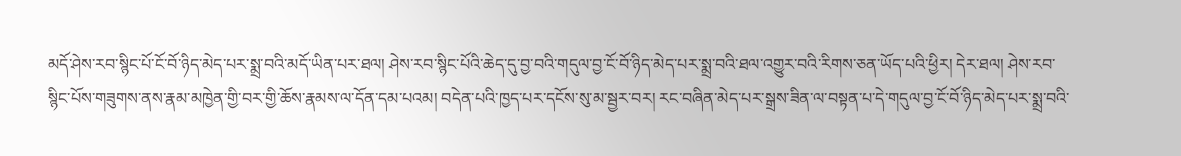མདོ་ཤེས་རབ་སྙིང་པོ་ངོ་བོ་ཉིད་མེད་པར་སྨྲ་བའི་མདོ་ཡིན་པར་ཐལ། ཤེས་རབ་སྙིང་པོའི་ཆེད་དུ་བྱ་བའི་གདུལ་བྱ་ངོ་བོ་ཉིད་མེད་པར་སྨྲ་བའི་ཐལ་འགྱུར་བའི་རིགས་ཅན་ཡོད་པའི་ཕྱིར། དེར་ཐལ། ཤེས་རབ་
སྙིང་པོས་གཟུགས་ནས་རྣམ་མཁྱེན་གྱི་བར་གྱི་ཆོས་རྣམས་ལ་དོན་དམ་པའམ། བདེན་པའི་ཁྱད་པར་དངོས་སུ་མ་སྦྱར་བར། རང་བཞིན་མེད་པར་སྒྲས་ཟིན་ལ་བསྟན་པ་དེ་གདུལ་བྱ་ངོ་བོ་ཉིད་མེད་པར་སྨྲ་བའི་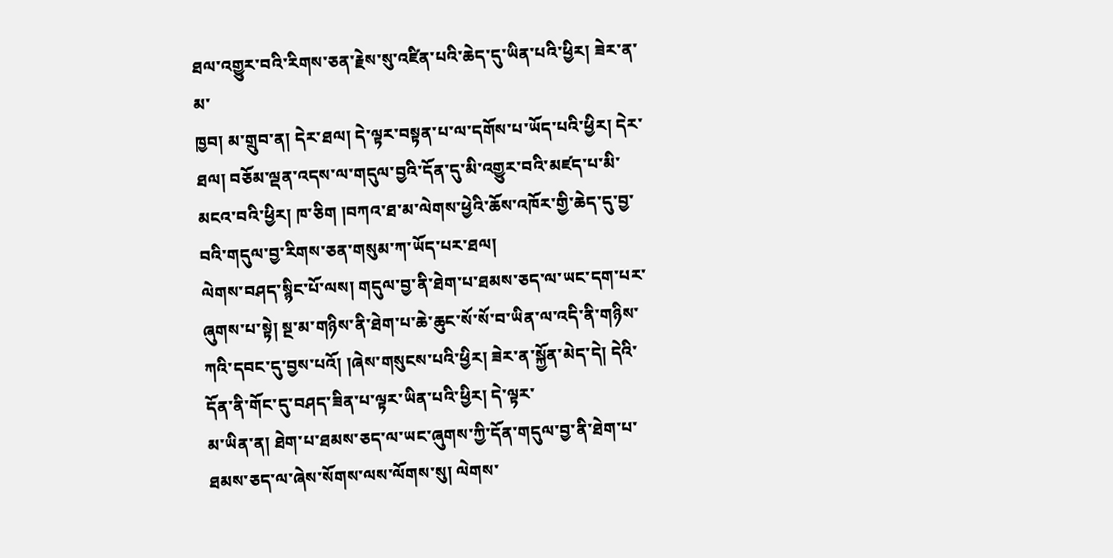ཐལ་འགྱུར་བའི་རིགས་ཅན་རྗེས་སུ་འཛིན་པའི་ཆེད་དུ་ཡིན་པའི་ཕྱིར། ཟེར་ན་མ་
ཁྱབ། མ་གྲུབ་ན། དེར་ཐལ། དེ་ལྟར་བསྟན་པ་ལ་དགོས་པ་ཡོད་པའི་ཕྱིར། དེར་ཐལ། བཅོམ་ལྡན་འདས་ལ་གདུལ་བྱའི་དོན་དུ་མི་འགྱུར་བའི་མཛད་པ་མི་མངའ་བའི་ཕྱིར། ཁ་ཅིག །བཀའ་ཐ་མ་ལེགས་ཕྱེའི་ཆོས་འཁོར་གྱི་ཆེད་དུ་བྱ་བའི་གདུལ་བྱ་རིགས་ཅན་གསུམ་ཀ་ཡོད་པར་ཐལ།
ལེགས་བཤད་སྙིང་པོ་ལས། གདུལ་བྱ་ནི་ཐེག་པ་ཐམས་ཅད་ལ་ཡང་དག་པར་ཞུགས་པ་སྟེ། སྔ་མ་གཉིས་ནི་ཐེག་པ་ཆེ་ཆུང་སོ་སོ་བ་ཡིན་ལ་འདི་ནི་གཉིས་ཀའི་དབང་དུ་བྱས་པའོ། །ཞེས་གསུངས་པའི་ཕྱིར། ཟེར་ན་སྐྱོན་མེད་དེ། དེའི་དོན་ནི་གོང་དུ་བཤད་ཟིན་པ་ལྟར་ཡིན་པའི་ཕྱིར། དེ་ལྟར་
མ་ཡིན་ན། ཐེག་པ་ཐམས་ཅད་ལ་ཡང་ཞུགས་ཀྱི་དོན་གདུལ་བྱ་ནི་ཐེག་པ་ཐམས་ཅད་ལ་ཞེས་སོགས་ལས་ལོགས་སུ། ལེགས་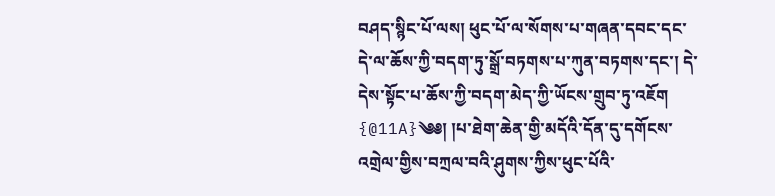བཤད་སྙིང་པོ་ལས། ཕུང་པོ་ལ་སོགས་པ་གཞན་དབང་དང་དེ་ལ་ཆོས་ཀྱི་བདག་ཏུ་སྒྲོ་བཏགས་པ་ཀུན་བཏགས་དང་། དེ་དེས་སྟོང་པ་ཆོས་ཀྱི་བདག་མེད་ཀྱི་ཡོངས་གྲུབ་ཏུ་འཇོག
{@11A}༄༅། །པ་ཐེག་ཆེན་གྱི་མདོའི་དོན་དུ་དགོངས་འགྲེལ་གྱིས་བཀྲལ་བའི་ཤུགས་ཀྱིས་ཕུང་པོའི་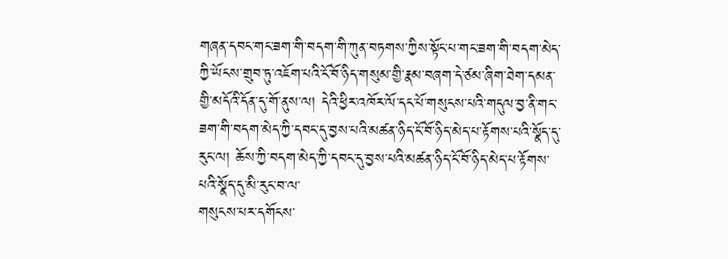གཞན་དབང་གང་ཟག་གི་བདག་གི་ཀུན་བཏགས་ཀྱིས་སྟོང་པ་གང་ཟག་གི་བདག་མེད་ཀྱི་ཡོངས་གྲུབ་ཏུ་འཇོག་པའི་ངོ་བོ་ཉིད་གསུམ་གྱི་རྣམ་བཞག་དེ་ཙམ་ཞིག་ཐེག་དམན་
གྱི་མདོའི་དོན་དུ་གོ་ནུས་ལ། དེའི་ཕྱིར་འཁོར་ལོ་དང་པོ་གསུངས་པའི་གདུལ་བྱ་ནི་གང་ཟག་གི་བདག་མེད་ཀྱི་དབང་དུ་བྱས་པའི་མཚན་ཉིད་ངོ་བོ་ཉིད་མེད་པ་རྟོགས་པའི་སྣོད་དུ་རུང་ལ། ཆོས་ཀྱི་བདག་མེད་ཀྱི་དབང་དུ་བྱས་པའི་མཚན་ཉིད་ངོ་བོ་ཉིད་མེད་པ་རྟོགས་པའི་སྣོད་དུ་མི་རུང་བ་ལ་
གསུངས་པར་དགོངས་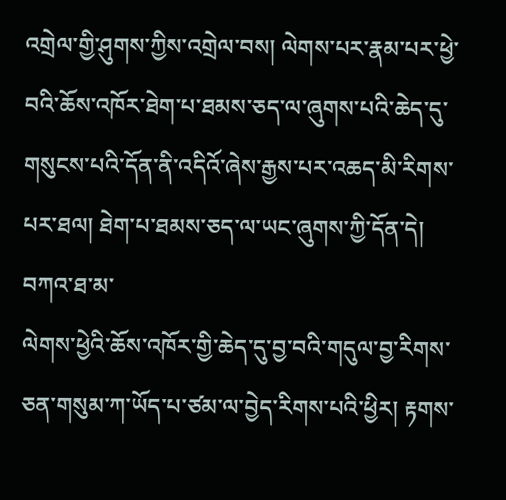འགྲེལ་གྱི་ཤུགས་ཀྱིས་འགྲེལ་བས། ལེགས་པར་རྣམ་པར་ཕྱེ་བའི་ཆོས་འཁོར་ཐེག་པ་ཐམས་ཅད་ལ་ཞུགས་པའི་ཆེད་དུ་གསུངས་པའི་དོན་ནི་འདིའོ་ཞེས་རྒྱས་པར་འཆད་མི་རིགས་པར་ཐལ། ཐེག་པ་ཐམས་ཅད་ལ་ཡང་ཞུགས་ཀྱི་དོན་དེ། བཀའ་ཐ་མ་
ལེགས་ཕྱེའི་ཆོས་འཁོར་གྱི་ཆེད་དུ་བྱ་བའི་གདུལ་བྱ་རིགས་ཅན་གསུམ་ཀ་ཡོད་པ་ཙམ་ལ་བྱེད་རིགས་པའི་ཕྱིར། རྟགས་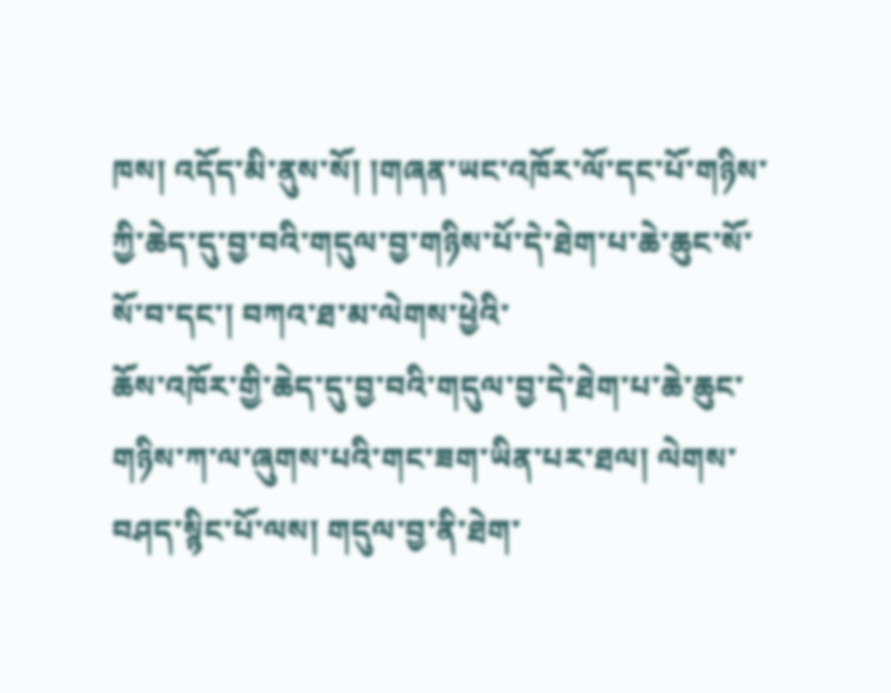ཁས། འདོད་མི་ནུས་སོ། །གཞན་ཡང་འཁོར་ལོ་དང་པོ་གཉིས་ཀྱི་ཆེད་དུ་བྱ་བའི་གདུལ་བྱ་གཉིས་པོ་དེ་ཐེག་པ་ཆེ་ཆུང་སོ་སོ་བ་དང་། བཀའ་ཐ་མ་ལེགས་ཕྱེའི་
ཆོས་འཁོར་གྱི་ཆེད་དུ་བྱ་བའི་གདུལ་བྱ་དེ་ཐེག་པ་ཆེ་ཆུང་གཉིས་ཀ་ལ་ཞུགས་པའི་གང་ཟག་ཡིན་པར་ཐལ། ལེགས་བཤད་སྙིང་པོ་ལས། གདུལ་བྱ་ནི་ཐེག་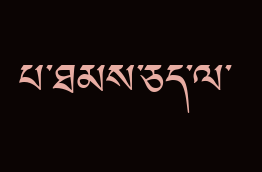པ་ཐམས་ཅད་ལ་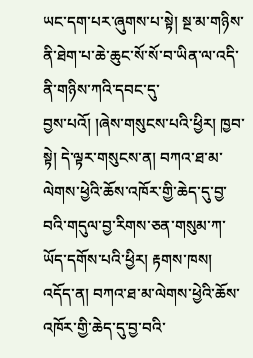ཡང་དག་པར་ཞུགས་པ་སྟེ། སྔ་མ་གཉིས་ནི་ཐེག་པ་ཆེ་ཆུང་སོ་སོ་བ་ཡིན་ལ་འདི་ནི་གཉིས་ཀའི་དབང་དུ་
བྱས་པའོ། །ཞེས་གསུངས་པའི་ཕྱིར། ཁྱབ་སྟེ། དེ་ལྟར་གསུངས་ན། བཀའ་ཐ་མ་ལེགས་ཕྱེའི་ཆོས་འཁོར་གྱི་ཆེད་དུ་བྱ་བའི་གདུལ་བྱ་རིགས་ཅན་གསུམ་ཀ་ཡོད་དགོས་པའི་ཕྱིར། རྟགས་ཁས། འདོད་ན། བཀའ་ཐ་མ་ལེགས་ཕྱེའི་ཆོས་འཁོར་གྱི་ཆེད་དུ་བྱ་བའི་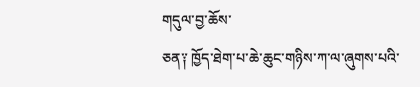གདུལ་བྱ་ཆོས་
ཅན༑ ཁྱོད་ཐེག་པ་ཆེ་ཆུང་གཉིས་ཀ་ལ་ཞུགས་པའི་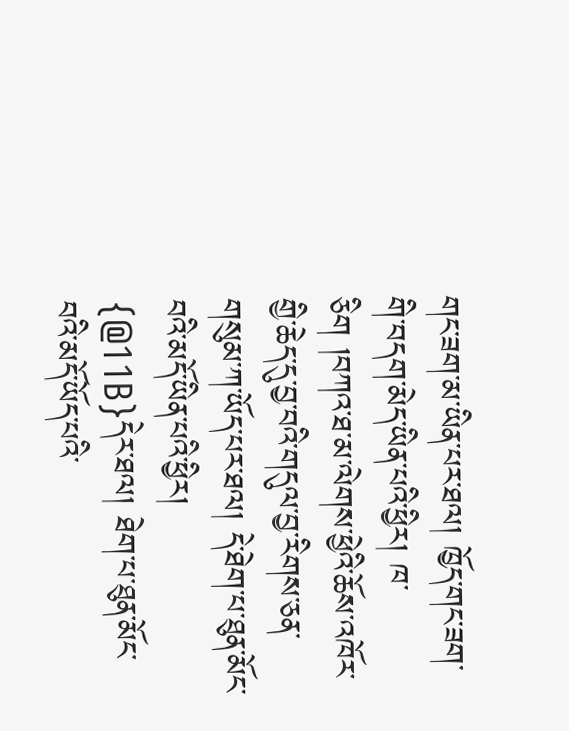གང་ཟག་མ་ཡིན་པར་ཐལ། ཁྱོད་གང་ཟག་གི་བདག་མེད་ཡིན་པའི་ཕྱིར། ཁ་ཅིག །བཀའ་ཐ་མ་ལེགས་ཕྱེའི་ཆོས་འཁོར་གྱི་ཆེད་དུ་བྱ་བའི་གདུལ་བྱ་རིགས་ཅན་གསུམ་ཀ་ཡོད་པར་ཐལ། དེ་ཐེག་པ་ཐུན་མོང་བའི་མདོ་ཡིན་པའི་ཕྱིར།
{@11B}དེར་ཐལ། ཐེག་པ་ཐུན་མོང་བའི་མདོ་ཡོད་པའི་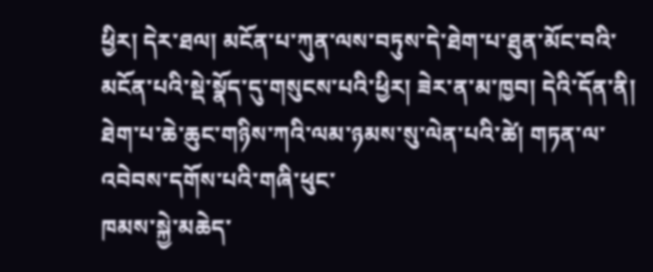ཕྱིར། དེར་ཐལ། མངོན་པ་ཀུན་ལས་བཏུས་དེ་ཐེག་པ་ཐུན་མོང་བའི་མངོན་པའི་སྡེ་སྣོད་དུ་གསུངས་པའི་ཕྱིར། ཟེར་ན་མ་ཁྱབ། དེའི་དོན་ནི། ཐེག་པ་ཆེ་ཆུང་གཉིས་ཀའི་ལམ་ཉམས་སུ་ལེན་པའི་ཚེ། གཏན་ལ་འབེབས་དགོས་པའི་གཞི་ཕུང་
ཁམས་སྐྱེ་མཆེད་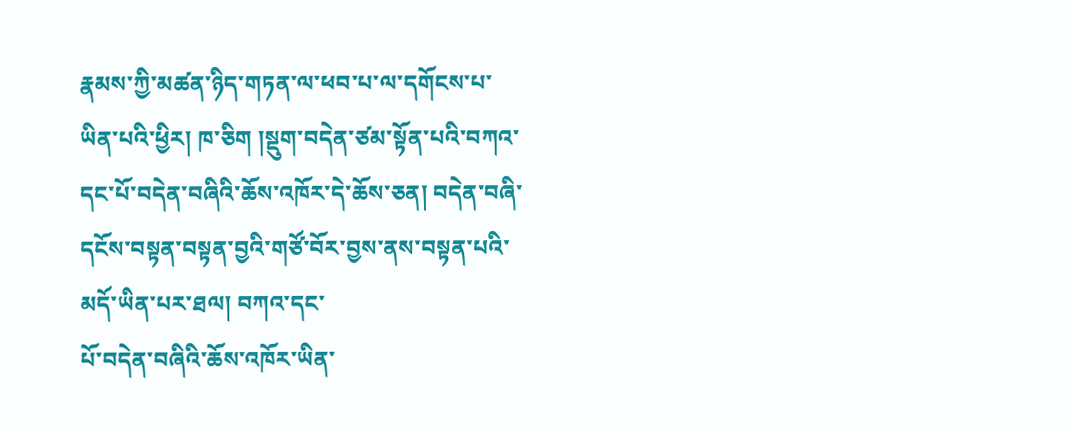རྣམས་ཀྱི་མཚན་ཉིད་གཏན་ལ་ཕབ་པ་ལ་དགོངས་པ་ཡིན་པའི་ཕྱིར། ཁ་ཅིག །སྡུག་བདེན་ཙམ་སྟོན་པའི་བཀའ་དང་པོ་བདེན་བཞིའི་ཆོས་འཁོར་དེ་ཆོས་ཅན། བདེན་བཞི་དངོས་བསྟན་བསྟན་བྱའི་གཙོ་བོར་བྱས་ནས་བསྟན་པའི་མདོ་ཡིན་པར་ཐལ། བཀའ་དང་
པོ་བདེན་བཞིའི་ཆོས་འཁོར་ཡིན་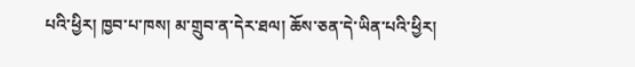པའི་ཕྱིར། ཁྱབ་པ་ཁས། མ་གྲུབ་ན་དེར་ཐལ། ཆོས་ཅན་དེ་ཡིན་པའི་ཕྱིར།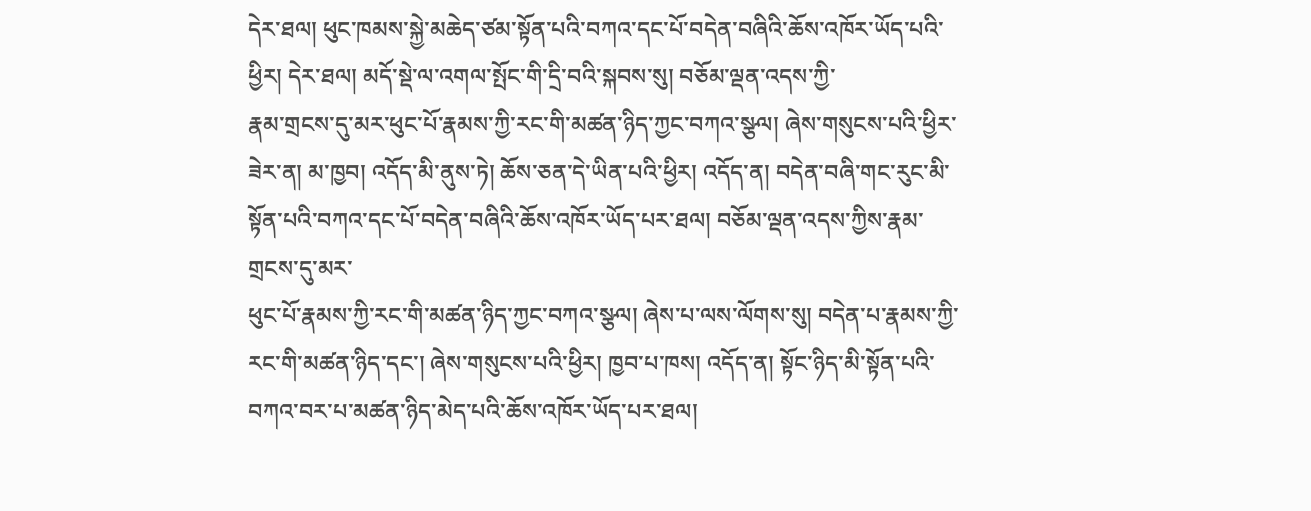དེར་ཐལ། ཕུང་ཁམས་སྐྱེ་མཆེད་ཙམ་སྟོན་པའི་བཀའ་དང་པོ་བདེན་བཞིའི་ཆོས་འཁོར་ཡོད་པའི་ཕྱིར། དེར་ཐལ། མདོ་སྡེ་ལ་འགལ་སྤོང་གི་དྲི་བའི་སྐབས་སུ། བཅོམ་ལྡན་འདས་ཀྱི་
རྣམ་གྲངས་དུ་མར་ཕུང་པོ་རྣམས་ཀྱི་རང་གི་མཚན་ཉིད་ཀྱང་བཀའ་སྩལ། ཞེས་གསུངས་པའི་ཕྱིར་ཟེར་ན། མ་ཁྱབ། འདོད་མི་ནུས་ཏེ། ཆོས་ཅན་དེ་ཡིན་པའི་ཕྱིར། འདོད་ན། བདེན་བཞི་གང་རུང་མི་སྟོན་པའི་བཀའ་དང་པོ་བདེན་བཞིའི་ཆོས་འཁོར་ཡོད་པར་ཐལ། བཅོམ་ལྡན་འདས་ཀྱིས་རྣམ་གྲངས་དུ་མར་
ཕུང་པོ་རྣམས་ཀྱི་རང་གི་མཚན་ཉིད་ཀྱང་བཀའ་སྩལ། ཞེས་པ་ལས་ལོགས་སུ། བདེན་པ་རྣམས་ཀྱི་རང་གི་མཚན་ཉིད་དང་། ཞེས་གསུངས་པའི་ཕྱིར། ཁྱབ་པ་ཁས། འདོད་ན། སྟོང་ཉིད་མི་སྟོན་པའི་བཀའ་བར་པ་མཚན་ཉིད་མེད་པའི་ཆོས་འཁོར་ཡོད་པར་ཐལ།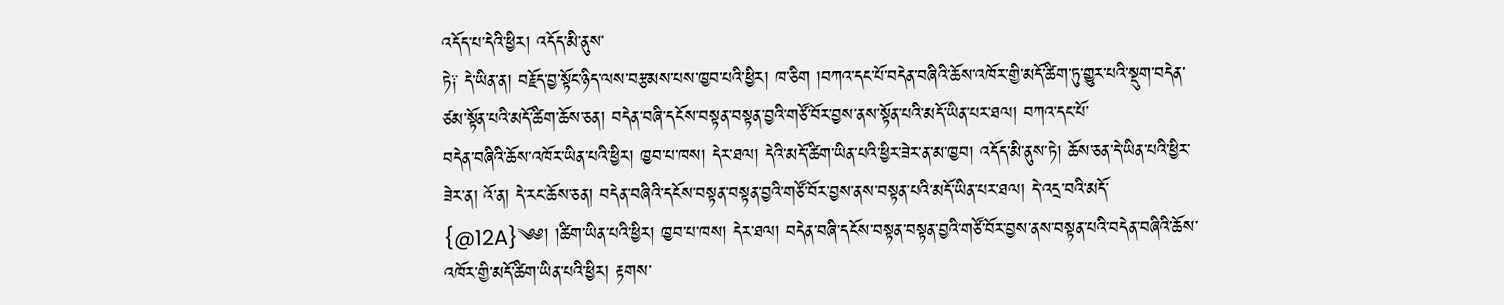འདོད་པ་དེའི་ཕྱིར། འདོད་མི་ནུས་
ཏེ༑ དེ་ཡིན་ན། བརྗོད་བྱ་སྟོང་ཉིད་ལས་བརྩམས་པས་ཁྱབ་པའི་ཕྱིར། ཁ་ཅིག །བཀའ་དང་པོ་བདེན་བཞིའི་ཆོས་འཁོར་གྱི་མདོ་ཚིག་ཏུ་གྱུར་པའི་སྡུག་བདེན་ཙམ་སྟོན་པའི་མདོ་ཚིག་ཆོས་ཅན། བདེན་བཞི་དངོས་བསྟན་བསྟན་བྱའི་གཙོ་བོར་བྱས་ནས་སྟོན་པའི་མདོ་ཡིན་པར་ཐལ། བཀའ་དང་པོ་
བདེན་བཞིའི་ཆོས་འཁོར་ཡིན་པའི་ཕྱིར། ཁྱབ་པ་ཁས། དེར་ཐལ། དེའི་མདོ་ཚིག་ཡིན་པའི་ཕྱིར་ཟེར་ན་མ་ཁྱབ། འདོད་མི་ནུས་ཏེ། ཆོས་ཅན་དེ་ཡིན་པའི་ཕྱིར་ཟེར་ན། འོ་ན། དེ་རང་ཆོས་ཅན། བདེན་བཞིའི་དངོས་བསྟན་བསྟན་བྱའི་གཙོ་བོར་བྱས་ནས་བསྟན་པའི་མདོ་ཡིན་པར་ཐལ། དེ་འདྲ་བའི་མདོ་
{@12A}༄༅། །ཚིག་ཡིན་པའི་ཕྱིར། ཁྱབ་པ་ཁས། དེར་ཐལ། བདེན་བཞི་དངོས་བསྟན་བསྟན་བྱའི་གཙོ་བོར་བྱས་ནས་བསྟན་པའི་བདེན་བཞིའི་ཆོས་འཁོར་གྱི་མདོ་ཚིག་ཡིན་པའི་ཕྱིར། རྟགས་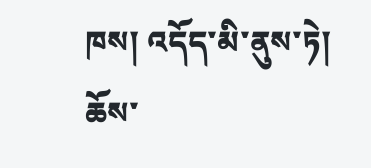ཁས། འདོད་མི་ནུས་ཏེ། ཆོས་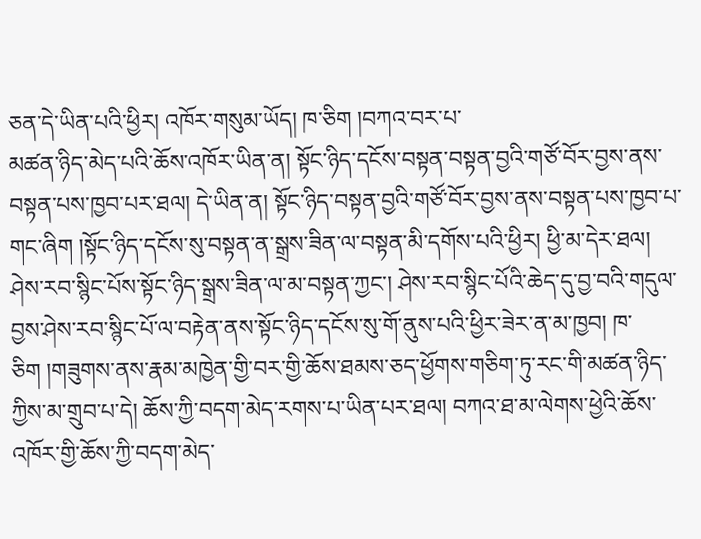ཅན་དེ་ཡིན་པའི་ཕྱིར། འཁོར་གསུམ་ཡོད། ཁ་ཅིག །བཀའ་བར་པ་
མཚན་ཉིད་མེད་པའི་ཆོས་འཁོར་ཡིན་ན། སྟོང་ཉིད་དངོས་བསྟན་བསྟན་བྱའི་གཙོ་བོར་བྱས་ནས་བསྟན་པས་ཁྱབ་པར་ཐལ། དེ་ཡིན་ན། སྟོང་ཉིད་བསྟན་བྱའི་གཙོ་བོར་བྱས་ནས་བསྟན་པས་ཁྱབ་པ་གང་ཞིག །སྟོང་ཉིད་དངོས་སུ་བསྟན་ན་སྒྲས་ཟིན་ལ་བསྟན་མི་དགོས་པའི་ཕྱིར། ཕྱི་མ་དེར་ཐལ།
ཤེས་རབ་སྙིང་པོས་སྟོང་ཉིད་སྒྲས་ཟིན་ལ་མ་བསྟན་ཀྱང་། ཤེས་རབ་སྙིང་པོའི་ཆེད་དུ་བྱ་བའི་གདུལ་བྱས་ཤེས་རབ་སྙིང་པོ་ལ་བརྟེན་ནས་སྟོང་ཉིད་དངོས་སུ་གོ་ནུས་པའི་ཕྱིར་ཟེར་ན་མ་ཁྱབ། ཁ་ཅིག །གཟུགས་ནས་རྣམ་མཁྱེན་གྱི་བར་གྱི་ཆོས་ཐམས་ཅད་ཕྱོགས་གཅིག་ཏུ་རང་གི་མཚན་ཉིད་
ཀྱིས་མ་གྲུབ་པ་དེ། ཆོས་ཀྱི་བདག་མེད་རགས་པ་ཡིན་པར་ཐལ། བཀའ་ཐ་མ་ལེགས་ཕྱེའི་ཆོས་འཁོར་གྱི་ཆོས་ཀྱི་བདག་མེད་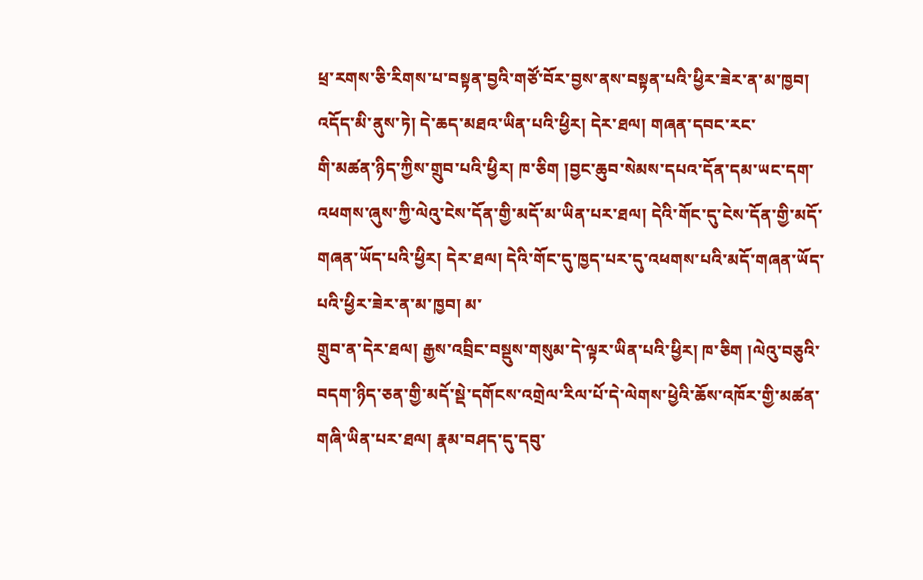ཕྲ་རགས་ཅི་རིགས་པ་བསྟན་བྱའི་གཙོ་བོར་བྱས་ནས་བསྟན་པའི་ཕྱིར་ཟེར་ན་མ་ཁྱབ། འདོད་མི་ནུས་ཏེ། དེ་ཆད་མཐའ་ཡིན་པའི་ཕྱིར། དེར་ཐལ། གཞན་དབང་རང་
གི་མཚན་ཉིད་ཀྱིས་གྲུབ་པའི་ཕྱིར། ཁ་ཅིག །བྱང་ཆུབ་སེམས་དཔའ་དོན་དམ་ཡང་དག་འཕགས་ཞུས་ཀྱི་ལེའུ་ངེས་དོན་གྱི་མདོ་མ་ཡིན་པར་ཐལ། དེའི་གོང་དུ་ངེས་དོན་གྱི་མདོ་གཞན་ཡོད་པའི་ཕྱིར། དེར་ཐལ། དེའི་གོང་དུ་ཁྱད་པར་དུ་འཕགས་པའི་མདོ་གཞན་ཡོད་པའི་ཕྱིར་ཟེར་ན་མ་ཁྱབ། མ་
གྲུབ་ན་དེར་ཐལ། རྒྱས་འབྲིང་བསྡུས་གསུམ་དེ་ལྟར་ཡིན་པའི་ཕྱིར། ཁ་ཅིག །ལེའུ་བཅུའི་བདག་ཉིད་ཅན་གྱི་མདོ་སྡེ་དགོངས་འགྲེལ་རིལ་པོ་དེ་ལེགས་ཕྱེའི་ཆོས་འཁོར་གྱི་མཚན་གཞི་ཡིན་པར་ཐལ། རྣམ་བཤད་དུ་དབུ་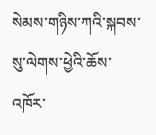སེམས་གཉིས་ཀའི་སྐབས་སུ་ལེགས་ཕྱེའི་ཆོས་འཁོར་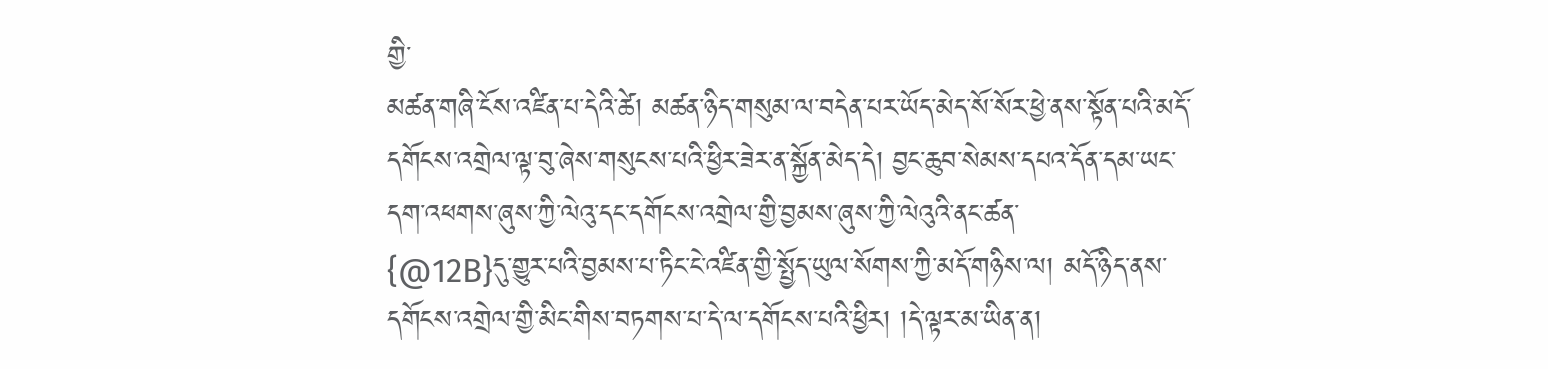གྱི་
མཚན་གཞི་ངོས་འཛིན་པ་དེའི་ཚེ། མཚན་ཉིད་གསུམ་ལ་བདེན་པར་ཡོད་མེད་སོ་སོར་ཕྱེ་ནས་སྟོན་པའི་མདོ་དགོངས་འགྲེལ་ལྟ་བུ་ཞེས་གསུངས་པའི་ཕྱིར་ཟེར་ན་སྐྱོན་མེད་དེ། བྱང་ཆུབ་སེམས་དཔའ་དོན་དམ་ཡང་དག་འཕགས་ཞུས་ཀྱི་ལེའུ་དང་དགོངས་འགྲེལ་གྱི་བྱམས་ཞུས་ཀྱི་ལེའུའི་ནང་ཚན་
{@12B}དུ་གྱུར་པའི་བྱམས་པ་ཏིང་ངེ་འཛིན་གྱི་སྤྱོད་ཡུལ་སོགས་ཀྱི་མདོ་གཉིས་ལ། མདོ་ཉིད་ནས་དགོངས་འགྲེལ་གྱི་མིང་གིས་བཏགས་པ་དེ་ལ་དགོངས་པའི་ཕྱིར། །དེ་ལྟར་མ་ཡིན་ན།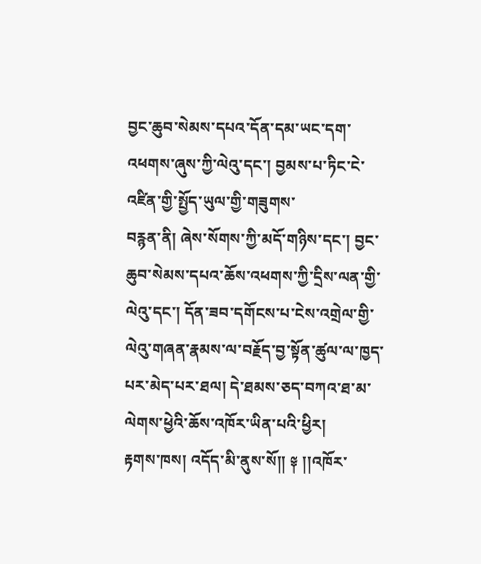བྱང་ཆུབ་སེམས་དཔའ་དོན་དམ་ཡང་དག་འཕགས་ཞུས་ཀྱི་ལེའུ་དང་། བྱམས་པ་ཏིང་ངེ་འཛིན་གྱི་སྤྱོད་ཡུལ་གྱི་གཟུགས་
བརྙན་ནི། ཞེས་སོགས་ཀྱི་མདོ་གཉིས་དང་། བྱང་ཆུབ་སེམས་དཔའ་ཆོས་འཕགས་ཀྱི་དྲིས་ལན་གྱི་ལེའུ་དང་། དོན་ཟབ་དགོངས་པ་ངེས་འགྲེལ་གྱི་ལེའུ་གཞན་རྣམས་ལ་བརྗོད་བྱ་སྟོན་ཚུལ་ལ་ཁྱད་པར་མེད་པར་ཐལ། དེ་ཐམས་ཅད་བཀའ་ཐ་མ་ལེགས་ཕྱེའི་ཆོས་འཁོར་ཡིན་པའི་ཕྱིར།
རྟགས་ཁས། འདོད་མི་ནུས་སོ།། ༈ །།འཁོར་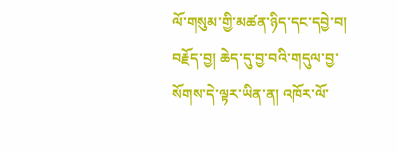ལོ་གསུམ་གྱི་མཚན་ཉིད་དང་དབྱེ་བ། བརྗོད་བྱ། ཆེད་དུ་བྱ་བའི་གདུལ་བྱ་སོགས་དེ་ལྟར་ཡིན་ན། འཁོར་ལོ་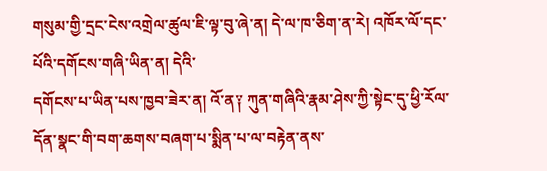གསུམ་གྱི་དྲང་ངེས་འགྲེལ་ཚུལ་ཇི་ལྟ་བུ་ཞེ་ན། དེ་ལ་ཁ་ཅིག་ན་རེ། འཁོར་ལོ་དང་པོའི་དགོངས་གཞི་ཡིན་ན། དེའི་
དགོངས་པ་ཡིན་པས་ཁྱབ་ཟེར་ན། འོ་ན༑ ཀུན་གཞིའི་རྣམ་ཤེས་ཀྱི་སྟེང་དུ་ཕྱི་རོལ་དོན་སྣང་གི་བག་ཆགས་བཞག་པ་སྨིན་པ་ལ་བརྟེན་ནས་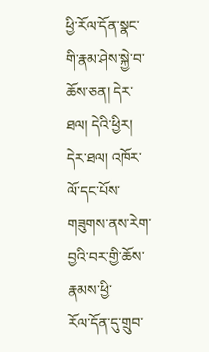ཕྱི་རོལ་དོན་སྣང་གི་རྣམ་ཤེས་སྐྱེ་བ་ཆོས་ཅན། དེར་ཐལ། དེའི་ཕྱིར། དེར་ཐལ། འཁོར་ལོ་དང་པོས་གཟུགས་ནས་རེག་བྱའི་བར་གྱི་ཆོས་རྣམས་ཕྱི་
རོལ་དོན་དུ་གྲུབ་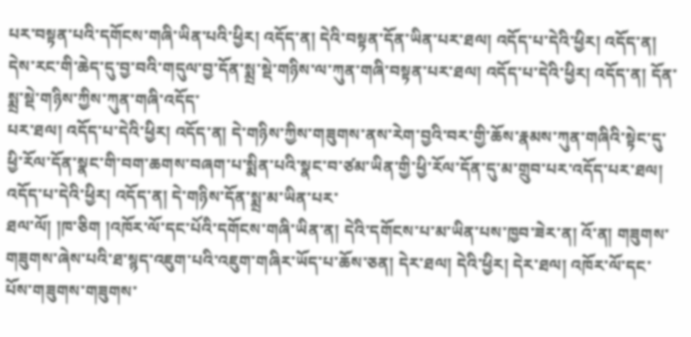པར་བསྟན་པའི་དགོངས་གཞི་ཡིན་པའི་ཕྱིར། འདོད་ན། དེའི་བསྟན་དོན་ཡིན་པར་ཐལ། འདོད་པ་དེའི་ཕྱིར། འདོད་ན། དེས་རང་གི་ཆེད་དུ་བྱ་བའི་གདུལ་བྱ་དོན་སྨྲ་སྡེ་གཉིས་ལ་ཀུན་གཞི་བསྟན་པར་ཐལ། འདོད་པ་དེའི་ཕྱིར། འདོད་ན། དོན་སྨྲ་སྡེ་གཉིས་ཀྱིས་ཀུན་གཞི་འདོད་
པར་ཐལ། འདོད་པ་དེའི་ཕྱིར། འདོད་ན། དེ་གཉིས་ཀྱིས་གཟུགས་ནས་རེག་བྱའི་བར་གྱི་ཆོས་རྣམས་ཀུན་གཞིའི་སྟེང་དུ་ཕྱི་རོལ་དོན་སྣང་གི་བག་ཆགས་བཞག་པ་སྨིན་པའི་སྣང་བ་ཙམ་ཡིན་གྱི་ཕྱི་རོལ་དོན་དུ་མ་གྲུབ་པར་འདོད་པར་ཐལ། འདོད་པ་དེའི་ཕྱིར། འདོད་ན། དེ་གཉིས་དོན་སྨྲ་མ་ཡིན་པར་
ཐལ་ལོ། །ཁ་ཅིག །འཁོར་ལོ་དང་པོའི་དགོངས་གཞི་ཡིན་ན། དེའི་དགོངས་པ་མ་ཡིན་པས་ཁྱབ་ཟེར་ན། འོ་ན། གཟུགས་གཟུགས་ཞེས་པའི་ཐ་སྙད་འཇུག་པའི་འཇུག་གཞིར་ཡོད་པ་ཆོས་ཅན། དེར་ཐལ། དེའི་ཕྱིར། དེར་ཐལ། འཁོར་ལོ་དང་པོས་གཟུགས་གཟུགས་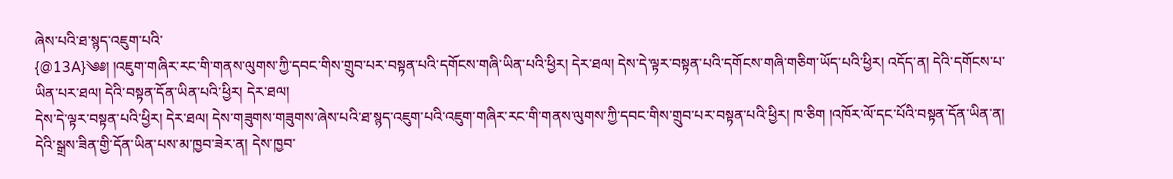ཞེས་པའི་ཐ་སྙད་འཇུག་པའི་
{@13A}༄༅། །འཇུག་གཞིར་རང་གི་གནས་ལུགས་ཀྱི་དབང་གིས་གྲུབ་པར་བསྟན་པའི་དགོངས་གཞི་ཡིན་པའི་ཕྱིར། དེར་ཐལ། དེས་དེ་ལྟར་བསྟན་པའི་དགོངས་གཞི་གཅིག་ཡོད་པའི་ཕྱིར། འདོད་ན། དེའི་དགོངས་པ་ཡིན་པར་ཐལ། དེའི་བསྟན་དོན་ཡིན་པའི་ཕྱིར། དེར་ཐལ།
དེས་དེ་ལྟར་བསྟན་པའི་ཕྱིར། དེར་ཐལ། དེས་གཟུགས་གཟུགས་ཞེས་པའི་ཐ་སྙད་འཇུག་པའི་འཇུག་གཞིར་རང་གི་གནས་ལུགས་ཀྱི་དབང་གིས་གྲུབ་པར་བསྟན་པའི་ཕྱིར། ཁ་ཅིག །འཁོར་ལོ་དང་པོའི་བསྟན་དོན་ཡིན་ན། དེའི་སྒྲས་ཟིན་གྱི་དོན་ཡིན་པས་མ་ཁྱབ་ཟེར་ན། དེས་ཁྱབ་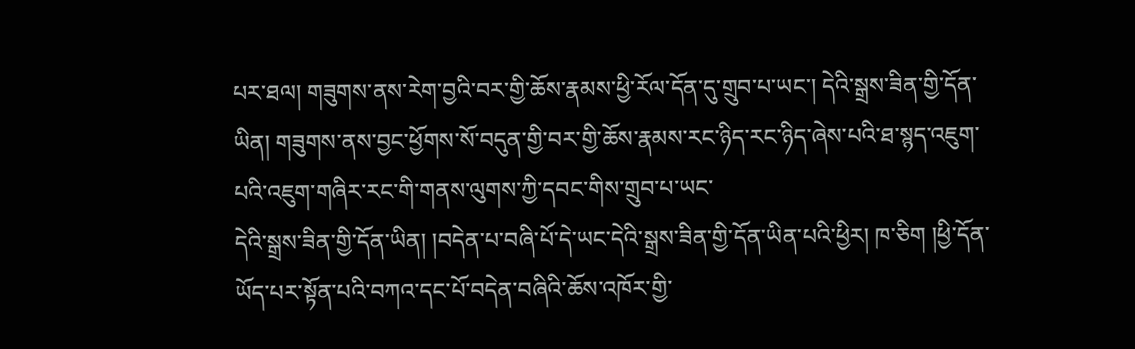པར་ཐལ། གཟུགས་ནས་རེག་བྱའི་བར་གྱི་ཆོས་རྣམས་ཕྱི་རོལ་དོན་དུ་གྲུབ་པ་ཡང་། དེའི་སྒྲས་ཟིན་གྱི་དོན་ཡིན། གཟུགས་ནས་བྱང་ཕྱོགས་སོ་བདུན་གྱི་བར་གྱི་ཆོས་རྣམས་རང་ཉིད་རང་ཉིད་ཞེས་པའི་ཐ་སྙད་འཇུག་པའི་འཇུག་གཞིར་རང་གི་གནས་ལུགས་ཀྱི་དབང་གིས་གྲུབ་པ་ཡང་
དེའི་སྒྲས་ཟིན་གྱི་དོན་ཡིན། །བདེན་པ་བཞི་པོ་དེ་ཡང་དེའི་སྒྲས་ཟིན་གྱི་དོན་ཡིན་པའི་ཕྱིར། ཁ་ཅིག །ཕྱི་དོན་ཡོད་པར་སྟོན་པའི་བཀའ་དང་པོ་བདེན་བཞིའི་ཆོས་འཁོར་གྱི་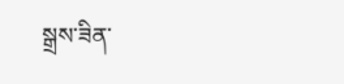སྒྲས་ཟིན་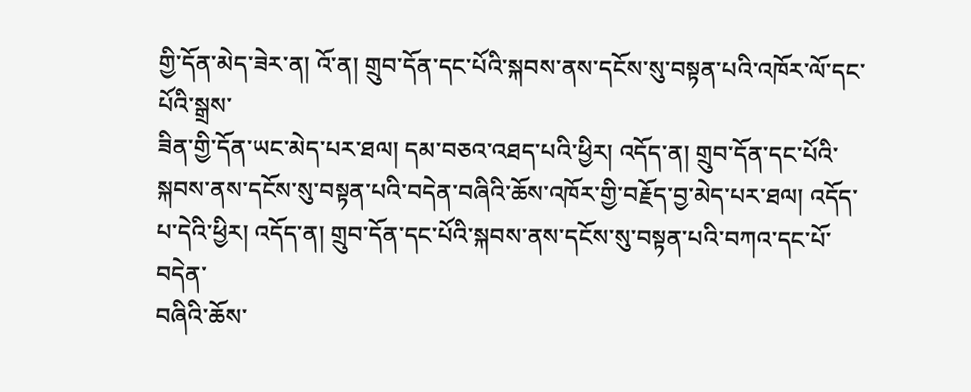གྱི་དོན་མེད་ཟེར་ན། འོ་ན། གྲུབ་དོན་དང་པོའི་སྐབས་ནས་དངོས་སུ་བསྟན་པའི་འཁོར་ལོ་དང་པོའི་སྒྲས་
ཟིན་གྱི་དོན་ཡང་མེད་པར་ཐལ། དམ་བཅའ་འཐད་པའི་ཕྱིར། འདོད་ན། གྲུབ་དོན་དང་པོའི་སྐབས་ནས་དངོས་སུ་བསྟན་པའི་བདེན་བཞིའི་ཆོས་འཁོར་གྱི་བརྗོད་བྱ་མེད་པར་ཐལ། འདོད་པ་དེའི་ཕྱིར། འདོད་ན། གྲུབ་དོན་དང་པོའི་སྐབས་ནས་དངོས་སུ་བསྟན་པའི་བཀའ་དང་པོ་བདེན་
བཞིའི་ཆོས་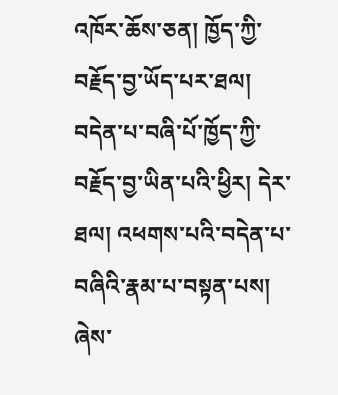འཁོར་ཆོས་ཅན། ཁྱོད་ཀྱི་བརྗོད་བྱ་ཡོད་པར་ཐལ། བདེན་པ་བཞི་པོ་ཁྱོད་ཀྱི་བརྗོད་བྱ་ཡིན་པའི་ཕྱིར། དེར་ཐལ། འཕགས་པའི་བདེན་པ་བཞིའི་རྣམ་པ་བསྟན་པས། ཞེས་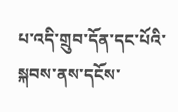པ་འདི་གྲུབ་དོན་དང་པོའི་སྐབས་ནས་དངོས་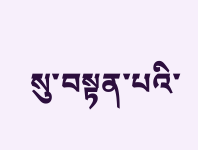སུ་བསྟན་པའི་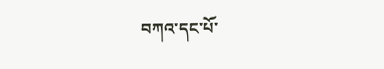བཀའ་དང་པོ་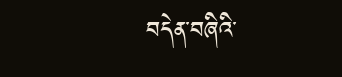བདེན་བཞིའི་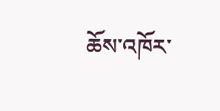ཆོས་འཁོར་